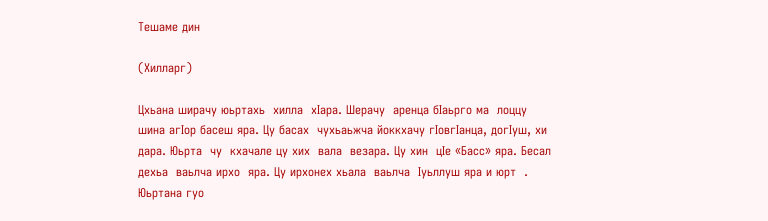Тешаме дин

(Хилларг)

Цхьана ширачу юьртахь  хилла  хIара. Шерачу  аренца бIаьрго ма  лоццу шина агIор басеш яра. Цу басах  чухьаьжча йоккхачу гIовгIанца, догIуш, хи дара. Юьрта  чу  кхачале цу хих  вала  везара. Цу хин  цIе «Басс» яра. Бесал дехьа  ваьлча ирхо  яра. Цу ирхонех хьала  ваьлча  Iуьллуш яра и юрт  . Юьртана гуо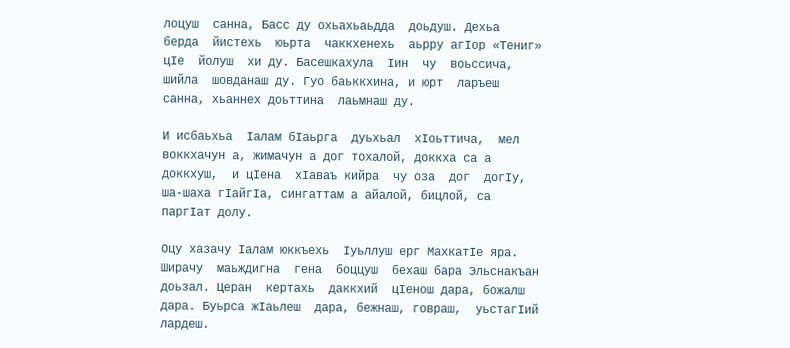лоцуш  санна, Басс ду охьахьаьдда  доьдуш. Дехьа  берда  йистехь  юьрта  чаккхенехь  аьрру агIор «Тениг» цIе  йолуш  хи ду. Басешкахула  Iин  чу  воьссича, шийла  шовданаш ду. Гуо баьккхина, и юрт  ларъеш  санна, хьаннех доьттина  лаьмнаш ду.

И исбаьхьа  Iалам бIаьрга  дуьхьал  хIоьттича,  мел воккхачун а, жимачун а дог тохалой, доккха са а доккхуш,  и цIена  хIаваъ кийра  чу оза  дог  догIу, ша-шаха гIайгIа, сингаттам а айалой, бицлой, са паргIат долу.

Оцу хазачу Iалам юккъехь  Iуьллуш ерг МахкатIе яра.  Ширачу  маьждигна  гена  боццуш  бехаш бара Эльснакъан доьзал. Церан  кертахь  даккхий  цIенош дара, божалш дара. Буьрса жIаьлеш  дара, бежнаш, говраш,  уьстагIий лардеш.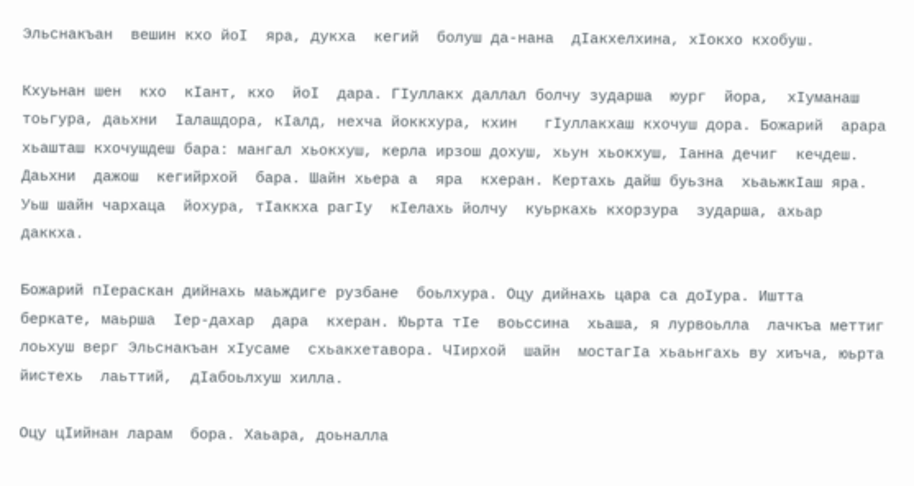Эльснакъан  вешин кхо йоI  яра, дукха  кегий  болуш да-нана  дIакхелхина, хIокхо кхобуш.

Кхуьнан шен  кхо  кIант, кхо  йоI  дара. ГIуллакх даллал болчу зударша  юург  йора,  хIуманаш  тоьгура, даьхни  Iалашдора, кIалд, нехча йоккхура, кхин   гIуллакхаш кхочуш дора. Божарий  арара хьашташ кхочушдеш бара: мангал хьокхуш, керла ирзош дохуш, хьун хьокхуш, Iанна дечиг  кечдеш. Даьхни  дажош  кегийрхой  бара. Шайн хьера а  яра  кхеран. Кертахь дайш буьзна  хьаьжкIаш яра. Уьш шайн чархаца  йохура, тIаккха рагIу  кIелахь йолчу  куьркахь кхорзура  зударша, ахьар даккха.

Божарий пIераскан дийнахь маьждиге рузбане  боьлхура. Оцу дийнахь цара са доIура. Иштта  беркате, маьрша  Iер-дахар  дара  кхеран. Юьрта тIе  воьссина  хьаша, я лурвоьлла  лачкъа меттиг  лоьхуш верг Эльснакъан хIусаме  схьакхетавора. ЧIирхой  шайн  мостагIа хьаьнгахь ву хиъча, юьрта йистехь  лаьттий,  дIабоьлхуш хилла.

Оцу цIийнан ларам  бора. Хаьара, доьналла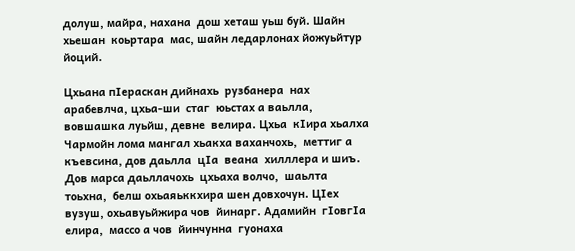долуш, майра, нахана  дош хеташ уьш буй. Шайн хьешан  коьртара  мас, шайн ледарлонах йожуьйтур  йоций.

Цхьана пIераскан дийнахь  рузбанера  нах арабевлча, цхьа-ши  стаг  юьстах а ваьлла, вовшашка луьйш, девне  велира. Цхьа  кIира хьалха  Чармойн лома мангал хьакха ваханчохь,  меттиг а  къевсина, дов даьлла  цIа  веана  хилллера и шиъ. Дов марса даьллачохь  цхьаха волчо,  шаьлта  тоьхна,  белш охьаяьккхира шен довхочун. ЦIех вузуш, охьавуьйжира чов  йинарг. Адамийн  гIовгIа  елира,  массо а чов  йинчунна  гуонаха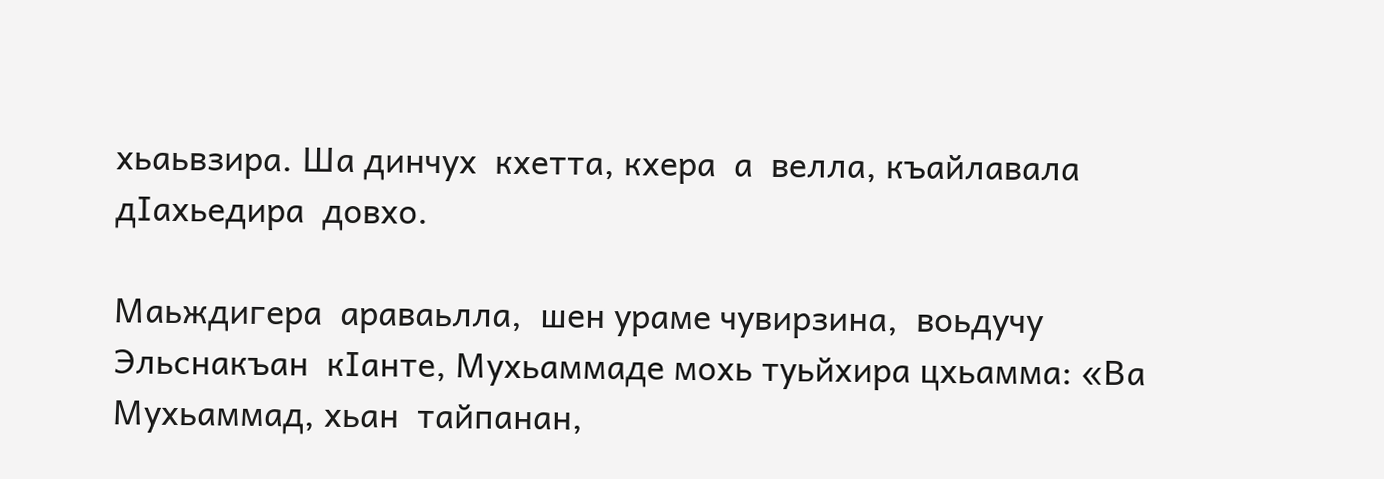хьаьвзира. Ша динчух  кхетта, кхера  а  велла, къайлавала  дIахьедира  довхо.

Маьждигера  араваьлла,  шен ураме чувирзина,  воьдучу Эльснакъан  кIанте, Мухьаммаде мохь туьйхира цхьамма: «Ва Мухьаммад, хьан  тайпанан,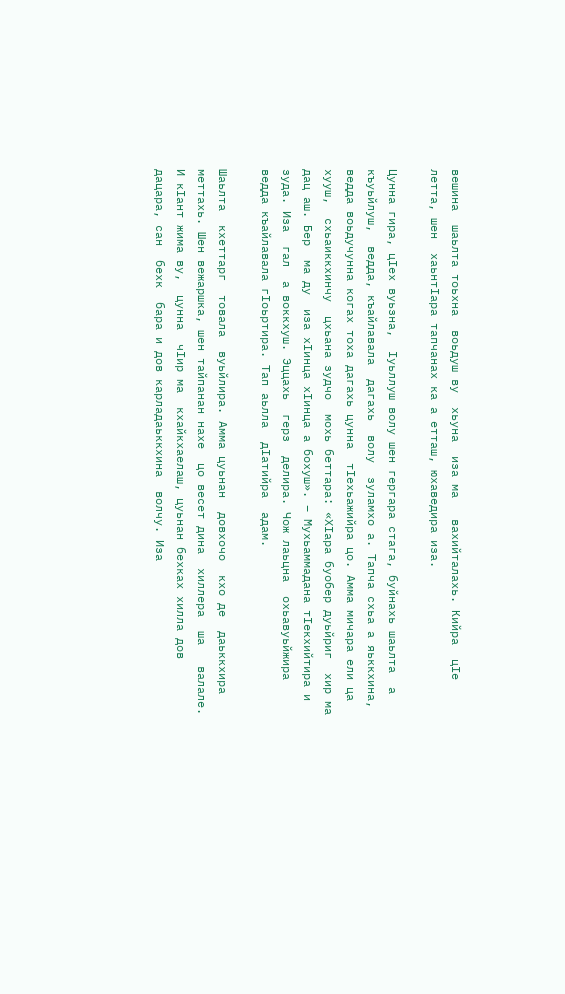вешина  шаьлта тоьхна  воьдуш ву  хьуна  иза ма   вахийталахь. Кийра  цIе  летта, шен  хаьнтIара тапчанах ка а етташ, юхаведира иза.

Цунна гира, цIех вуьзна,  Iуьллуш волу шен гергара стага, буйнахь шаьлта  а къуьйлуш,  ведда, къайлавала  дагахь  волу  зуламхо а. Тапча схьа а яьккхина, ведда воьдучунна когах тоха дагахь цунна  тIехьажийра цо. Амма мичара ели ца  хууш,  схьаиккхинчу  цхьана зудчо  мохь беттара: «ХIара буобер дуьйриг  хир ма дац аш. Бер  ма ду  иза хIинца хIинца а бохуш». – Мухьаммадана тIекхийтира и зуда. Иза  гал  а воккхуш. Эццахь  герз  делира. Чож лаьцна  охьавуьйжира   ведда къайлавала гIоьртира. Тап аьлла  дIатийра  адам.

Шаьлта  кхеттарг  товала  вуьйлира. Амма цуьнан  довхочо  кхо де  даьккхира  меттахь. Шен вежаршка, шен тайпанан нахе  цо весет дина  хиллера  ша   валале. И кIант жима ву,  цунна  чIир ма  кхайкхаелаш, цуьнан бехках хилла дов  дацара, сан  бехк  бара и дов карладаьккхина  волчу. Иза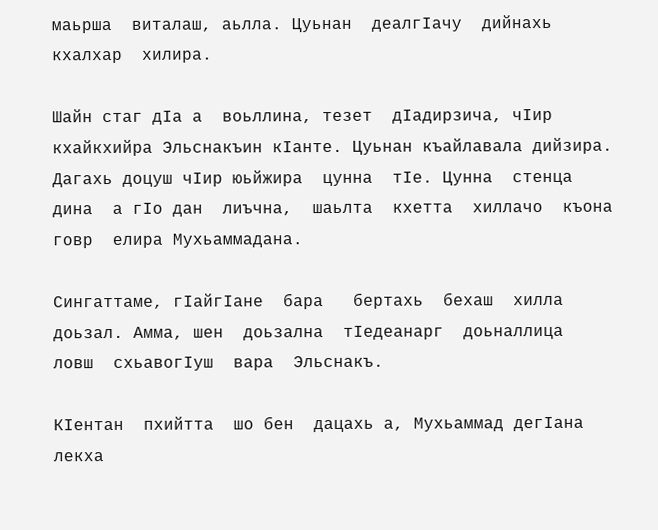маьрша  виталаш, аьлла. Цуьнан  деалгIачу  дийнахь  кхалхар  хилира.

Шайн стаг дIа а  воьллина, тезет  дIадирзича, чIир  кхайкхийра Эльснакъин кIанте. Цуьнан къайлавала дийзира. Дагахь доцуш чIир юьйжира  цунна  тIе. Цунна  стенца дина  а гIо дан  лиъчна,  шаьлта  кхетта  хиллачо  къона  говр  елира Мухьаммадана.

Сингаттаме, гIайгIане  бара   бертахь  бехаш  хилла  доьзал. Амма, шен  доьзална  тIедеанарг  доьналлица  ловш  схьавогIуш  вара  Эльснакъ.

КIентан  пхийтта  шо бен  дацахь а, Мухьаммад дегIана  лекха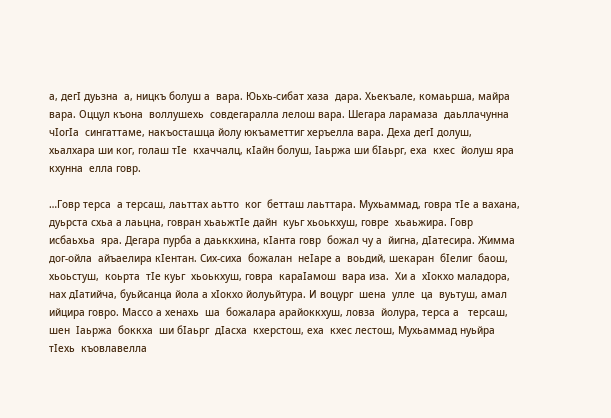а, дегI дуьзна  а, ницкъ болуш а  вара. Юьхь-сибат хаза  дара. Хьекъале, комаьрша, майра  вара. Оццул къона  воллушехь  совдегаралла лелош вара. Шегара ларамаза  даьллачунна  чIогIа  сингаттаме, накъосташца йолу юкъаметтиг херъелла вара. Деха дегI долуш, хьалхара ши ког, голаш тIе  кхаччалц, кIайн болуш, Iаьржа ши бIаьрг, еха  кхес  йолуш яра кхунна  елла говр.

…Говр терса  а терсаш, лаьттах аьтто  ког  бетташ лаьттара. Мухьаммад, говра тIе а вахана, дуьрста схьа а лаьцна, говран хьаьжтIе дайн  куьг хьоькхуш, говре  хьаьжира. Говр исбаьхьа  яра. Дегара пурба а даьккхина, кIанта говр  божал чу а  йигна, дIатесира. Жимма дог-ойла  айъаелира кIентан. Сих-сиха  божалан  неIаре а  воьдий, шекаран  бIелиг  баош, хьоьстуш,  коьрта  тIе куьг  хьоькхуш, говра  караIамош  вара иза.  Хи а  хIокхо маладора, нах дIатийча, буьйсанца йола а хIокхо йолуьйтура. И воцург  шена  улле  ца  вуьтуш, амал  ийцира говро. Массо а хенахь  ша  божалара арайоккхуш, ловза  йолура, терса а   терсаш, шен  Iаьржа  боккха  ши бIаьрг  дIасха  кхерстош, еха  кхес лестош, Мухьаммад нуьйра  тIехь  къовлавелла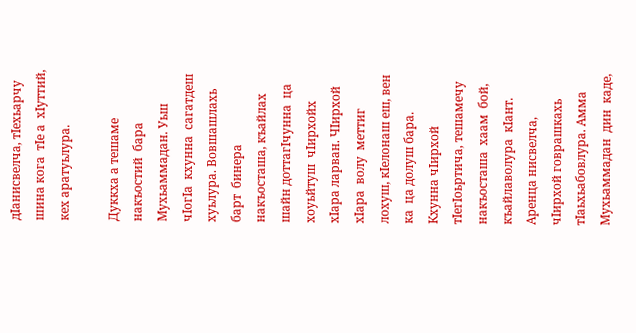дIанисвелча, тIехьарчу шина кога  тIе а  хIуттий, кех аратуьлура.

Дуккха а тешаме  накъостий  бара  Мухьаммадан. Уьш  чIогIа  кхунна  сагатдеш  хуьлура. Вовшашлахь  барт  бинера  накъосташа, къайлах шайн доттагIчунна  ца хоуьйтуш  чIирхойх  хIара ларван. ЧIирхой  хIара  волу  меттиг  лохуш, кIелонаш еш, вен ка  ца долуш бара. Кхунна чIирхой  тIегIоьртича, тешамечу  накъосташа  хаам  бой, къайлаволура  кIант. Аренца нисвелча, чIирхой говрашкахь  тIаьхьабовлура. Амма Мухьаммадан  дин  каде,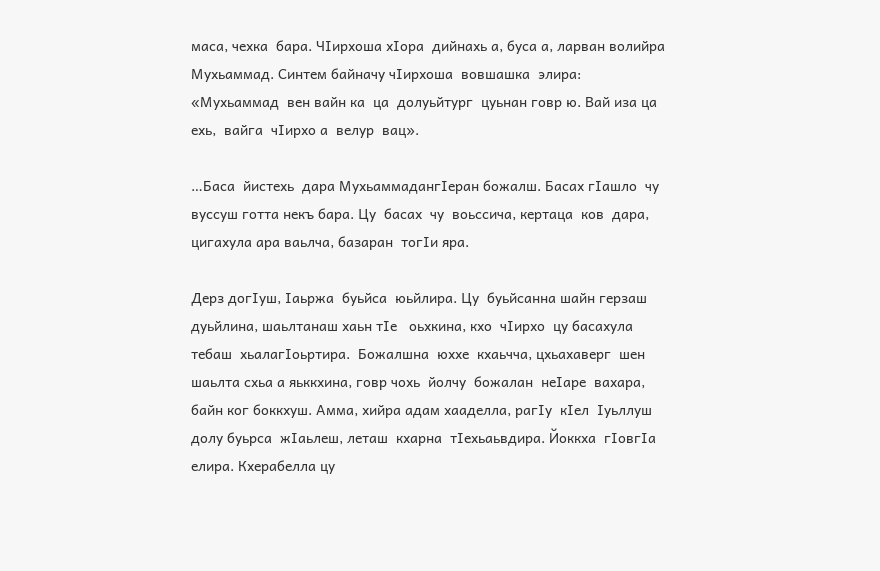маса, чехка  бара. ЧIирхоша хIора  дийнахь а, буса а, ларван волийра Мухьаммад. Синтем байначу чIирхоша  вовшашка  элира: «Мухьаммад  вен вайн ка  ца  долуьйтург  цуьнан говр ю. Вай иза ца ехь,  вайга  чIирхо а  велур  вац».

…Баса  йистехь  дара МухьаммадангIеран божалш. Басах гIашло  чу  вуссуш готта некъ бара. Цу  басах  чу  воьссича, кертаца  ков  дара, цигахула ара ваьлча, базаран  тогIи яра.

Дерз догIуш, Iаьржа  буьйса  юьйлира. Цу  буьйсанна шайн герзаш дуьйлина, шаьлтанаш хаьн тIе   оьхкина, кхо  чIирхо  цу басахула тебаш  хьалагIоьртира.  Божалшна  юххе  кхаьчча, цхьахаверг  шен  шаьлта схьа а яьккхина, говр чохь  йолчу  божалан  неIаре  вахара, байн ког боккхуш. Амма, хийра адам хааделла, рагIу  кIел  Iуьллуш долу буьрса  жIаьлеш, леташ  кхарна  тIехьаьвдира. Йоккха  гIовгIа  елира. Кхерабелла цу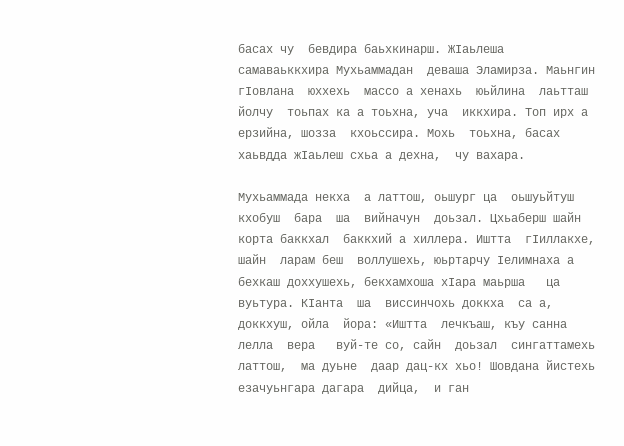басах чу  бевдира баьхкинарш. ЖIаьлеша  самаваьккхира Мухьаммадан  деваша Эламирза. Маьнгин  гIовлана  юххехь  массо а хенахь  юьйлина  лаьтташ  йолчу  тоьпах ка а тоьхна, уча  иккхира. Топ ирх а ерзийна, шозза  кхоьссира. Мохь  тоьхна, басах хаьвдда жIаьлеш схьа а дехна,  чу вахара.

Мухьаммада некха  а латтош, оьшург ца  оьшуьйтуш кхобуш  бара  ша  вийначун  доьзал. Цхьаберш шайн  корта баккхал  баккхий а хиллера. Иштта  гIиллакхе, шайн  ларам беш  воллушехь, юьртарчу Iелимнаха а  бехкаш доххушехь, бекхамхоша хIара маьрша   ца вуьтура. КIанта  ша  виссинчохь доккха  са а, доккхуш, ойла  йора: «Иштта  лечкъаш, къу санна  лелла  вера   вуй-те со, сайн  доьзал  сингаттамехь  латтош,  ма дуьне  даар дац-кх хьо! Шовдана йистехь  езачуьнгара дагара  дийца,  и ган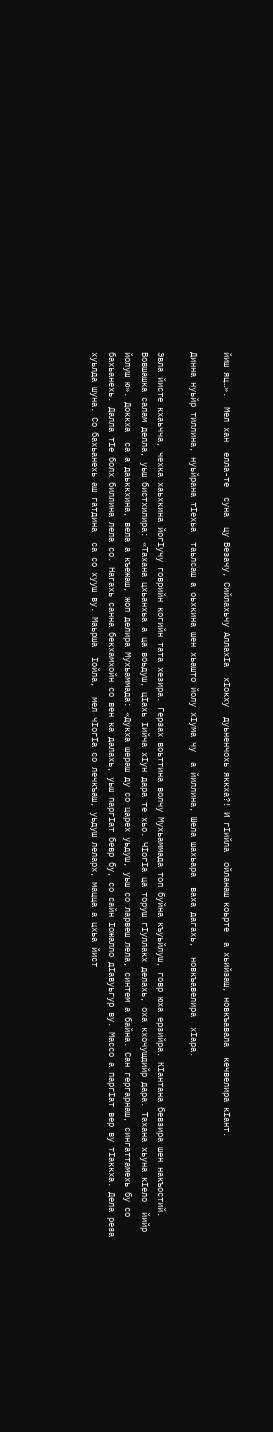йиш яц…».  Мел хан  елла-те  суна  цу Везачу, Сийлахьчу АллахIа  хIокху  дуьненчохь яккха?! И гIийла  ойланаш коьрте  а хьийзаш, новкъавала  кечвелира кIант.

Динна нуьйр тиллина, нуьйрана тIехьа  таьлсаш а оьхкина шен хьашто йолу хIума чу  а йиллина, Шела шахьара  ваха дагахь,  новкъавелира  хIара.

Эвла йисте кхаьчча, чехка хаьхкина йогIучу говрийн когийн тата хезира. Герзах воьттина волчу Мухьаммада топ буйна къуьйлуш, говр юха ерзийра. КIантана бевзира шен накъостий. Вовшашка салам делла, уьш бистхилира: «Тахана цхьанхьа а ца воьдуш, цIахь Iийча хIун дара те хьо. ЧIогIа ца торуш гIуллакх делахь, оха кхочушдийр дара. Тахана хьуна кIело  йийр йолуш ю». Доккха  са а даьккхина, вела а къежаш, жоп делира Мухьаммада: «Дукха шераш ду со царех уьдуш, уьш со ларвеш лела, синтем а байна. Сан гергарнаш, сингаттамехь бу со бахьанехь. Далла тIе болх биллина лела со. Нагахь санна бекхамхойн со вен ка далахь, уьш паргIат бевр бу, со сайн Iожалло дIавуьгур ву. Массо а паргIат вер ву тIаккха. Дела реза хуьлда шуна. Со бахьанехь аш гатдина  са со хууш ву. Маьрша  Iойла,  мел чIогIа со лечкъаш, уьдуш леларх, мацца а цхьа йист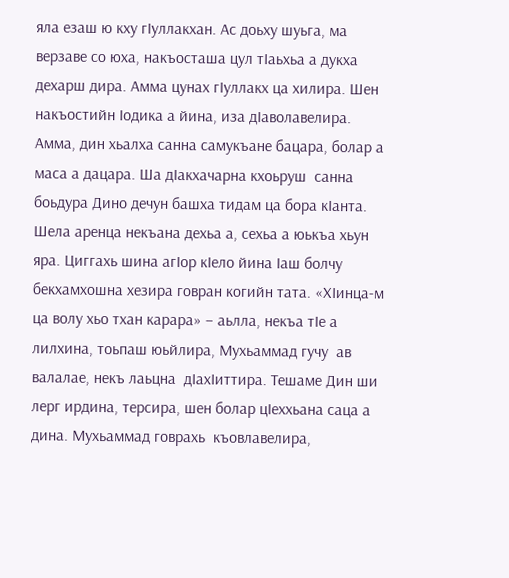яла езаш ю кху гIуллакхан. Ас доьху шуьга, ма верзаве со юха, накъосташа цул тIаьхьа а дукха дехарш дира. Амма цунах гIуллакх ца хилира. Шен накъостийн Iодика а йина, иза дIаволавелира. Амма, дин хьалха санна самукъане бацара, болар а маса а дацара. Ша дIакхачарна кхоьруш  санна боьдура Дино дечун башха тидам ца бора кIанта. Шела аренца некъана дехьа а, сехьа а юькъа хьун яра. Циггахь шина агIор кIело йина Iаш болчу бекхамхошна хезира говран когийн тата. «ХIинца-м ца волу хьо тхан карара» – аьлла, некъа тIе а лилхина, тоьпаш юьйлира, Мухьаммад гучу  ав валалае, некъ лаьцна  дIахIиттира. Тешаме Дин ши лерг ирдина, терсира, шен болар цIеххьана саца а дина. Мухьаммад говрахь  къовлавелира,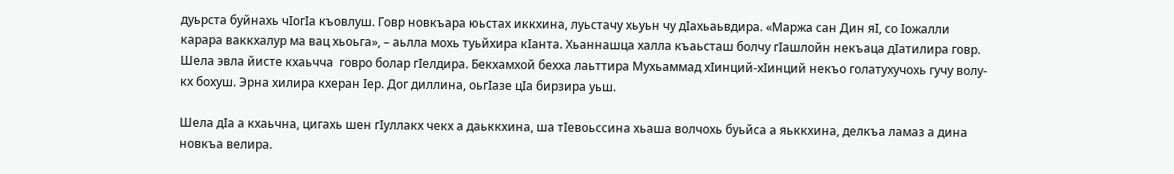дуьрста буйнахь чIогIа къовлуш. Говр новкъара юьстах иккхина, луьстачу хьуьн чу дIахьаьвдира. «Маржа сан Дин яI, со Iожалли карара ваккхалур ма вац хьоьга», – аьлла мохь туьйхира кIанта. Хьаннашца халла къаьсташ болчу гIашлойн некъаца дIатилира говр. Шела эвла йисте кхаьчча  говро болар гIелдира. Бекхамхой бехха лаьттира Мухьаммад хIинций-хIинций некъо голатухучохь гучу волу-кх бохуш. Эрна хилира кхеран Iер. Дог диллина, оьгIазе цIа бирзира уьш.

Шела дIа а кхаьчна, цигахь шен гIуллакх чекх а даьккхина, ша тIевоьссина хьаша волчохь буьйса а яьккхина, делкъа ламаз а дина новкъа велира.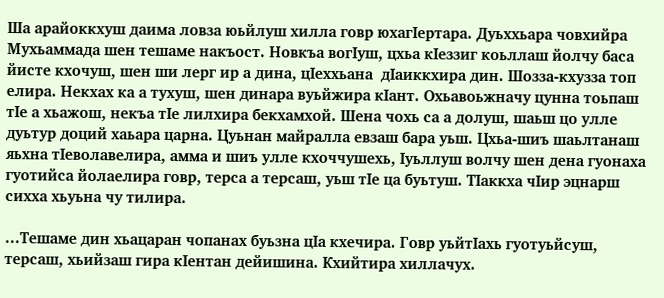Ша арайоккхуш даима ловза юьйлуш хилла говр юхагIертара. Дуьххьара човхийра Мухьаммада шен тешаме накъост. Новкъа вогIуш, цхьа кIеззиг коьллаш йолчу баса йисте кхочуш, шен ши лерг ир а дина, цIеххьана  дIаиккхира дин. Шозза-кхузза топ елира. Некхах ка а тухуш, шен динара вуьйжира кIант. Охьавоьжначу цунна тоьпаш тIе а хьажош, некъа тIе лилхира бекхамхой. Шена чохь са а долуш, шаьш цо улле дуьтур доций хаьара царна. Цуьнан майралла евзаш бара уьш. Цхьа-шиъ шаьлтанаш яьхна тIеволавелира, амма и шиъ улле кхоччушехь, Iуьллуш волчу шен дена гуонаха гуотийса йолаелира говр, терса а терсаш, уьш тIе ца буьтуш. ТIаккха чIир эцнарш сихха хьуьна чу тилира.

…Тешаме дин хьацаран чопанах буьзна цIа кхечира. Говр уьйтIахь гуотуьйсуш, терсаш, хьийзаш гира кIентан дейишина. Кхийтира хиллачух.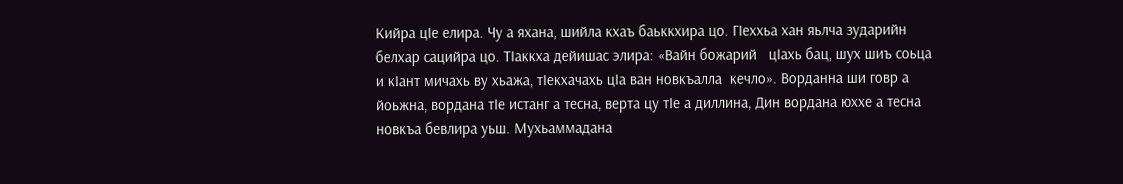Кийра цIе елира. Чу а яхана, шийла кхаъ баьккхира цо. ГIеххьа хан яьлча зударийн белхар сацийра цо. ТIаккха дейишас элира: «Вайн божарий   цIахь бац, шух шиъ соьца и кIант мичахь ву хьажа, тIекхачахь цIа ван новкъалла  кечло». Ворданна ши говр а йоьжна, вордана тIе истанг а тесна, верта цу тIе а диллина, Дин вордана юххе а тесна новкъа бевлира уьш. Мухьаммадана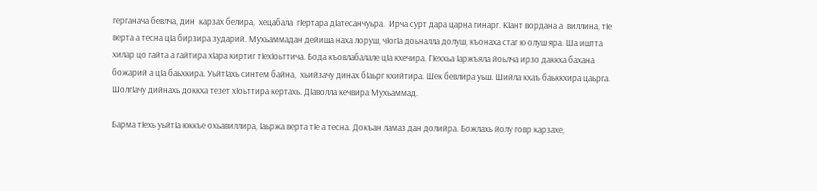герганача бевлча, дин  карзах белира,  хецабала  гIертара дIатесанчуьра.  Ирча сурт дара царна гинарг. КIант вордана а  виллина, тIе верта а тесна цIа бирзира зударий. Мухьаммадан дейиша наха лоруш, чIогIа доьналла долуш, къонаха стаг ю олуш яра. Ша иштта хилар цо гайта а гайтира хIара киртиг тIехIоьттича. Бода къовлабалале цIа кхечира. ГIеххьа Iаржъяла йоьлча ирзо даккха бахана божарий а цIа баьхкира. УьйтIахь синтем байна,  хьийзачу динах бIаьрг кхийтира. Шек бевлира уьш. Шийла кхаъ баьккхира цаьрга. ШолгIачу дийнахь доккха тезет хIоьттира кертахь. ДIаволла кечвира Мухьаммад.

Барма тIехь уьйтIа юккъе охьавиллира, Iаьржа верта тIе а тесна. Докъан ламаз дан долийра. Божлахь йолу говр карзахе,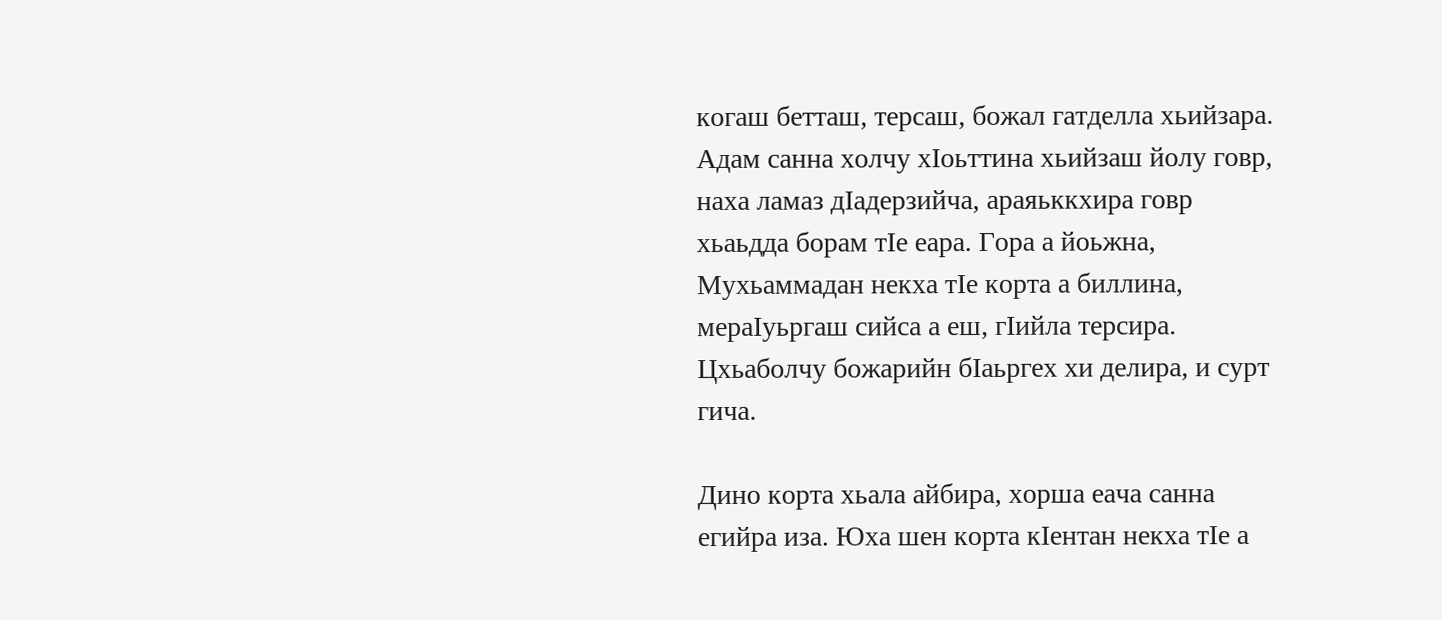когаш бетташ, терсаш, божал гатделла хьийзара. Адам санна холчу хIоьттина хьийзаш йолу говр, наха ламаз дIадерзийча, араяьккхира говр хьаьдда борам тIе еара. Гора а йоьжна, Мухьаммадан некха тIе корта а биллина, мераIуьргаш сийса а еш, гIийла терсира. Цхьаболчу божарийн бIаьргех хи делира, и сурт гича.

Дино корта хьала айбира, хорша еача санна егийра иза. Юха шен корта кIентан некха тIе а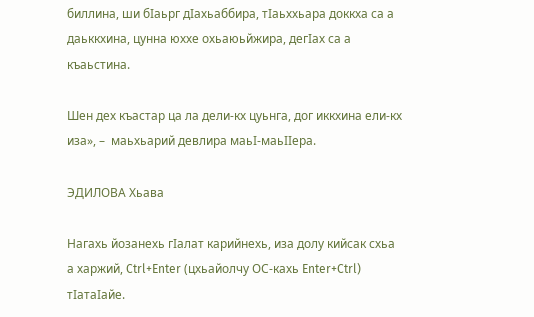биллина, ши бIаьрг дIахьаббира, тIаьххьара доккха са а даьккхина, цунна юххе охьаюьйжира, дегIах са а къаьстина.

Шен дех къастар ца ла дели-кх цуьнга, дог иккхина ели-кх иза», –  маьхьарий девлира маьI-маьIIера.

ЭДИЛОВА Хьава

Нагахь йозанехь гIалат карийнехь, иза долу кийсак схьа а харжий, Ctrl+Enter (цхьайолчу ОС-кахь Enter+Ctrl) тIатаIайе.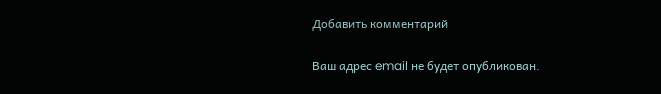Добавить комментарий

Ваш адрес email не будет опубликован.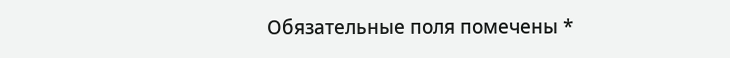Обязательные поля помечены *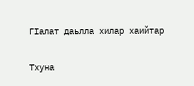ГIалат даьлла хилар хаийтар

Тхуна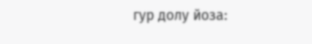гур долу йоза: